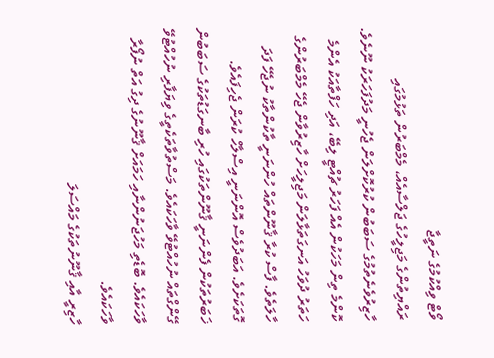ވޯޓް ވިއްކުމުގެ ނަތީޖާ
ރައްޔިތުންގެ މަޖިލީހުގެ ޖަލްސާއެއް، މެމްބަރުން ތަޅުމުގައި ހާޒިރުވެނެތުމުގެ ސަބަބުން ކުރުކޮށްލަން ޖެހުނީ މަދުފަހަރަކު ނޫނެވެ. ކޮންމެ ތިން މަހަކުން އެއް ފަހަރު ޗުއްޓީ ލިބޭ، އަދި ހަފްތާއަކު އެންމެ ހަތަރު ދުވަހު އަނގަތަޅާލަން މަޖިލީހަށް ހާޒިރުވާން ޖެހޭ މެމްބަރުންގެ ހާލަތެވެ. ފާސް ކުރާ ޤާނޫންތައް ހުންނަނީ ތާކުންތާކު ނުޖެހޭ ފަދަ ގޮތަކަށެވެ. އަބަދުވެސް އޮންނަނީ އިސްލާހް ކުރަން ޖެހިފައެވެ. ޚަބަރުތަކުން ފެންނަނީ ޤާނޫންތަކުގައި ހުރި ބާނގަޑުތަކުގެ ސަބަބުން ގޭންގްތައް ނުހުއްޓުވޭ ވާހަކައެވެ. މަސްތުވާތަކެތީގެ ވިޔަފާރި ނުހުއްޓުވޭ ވާހަކައެވެ. ބޮޑެތި މަހުޖަނުންނާއި ހަމައަށް ޤާނޫނުގެ ދިގު އަތް ނުފޯރާ ވާހަކައެވެ.
ހާޒިރީ އާއި ޤާނޫނުތަކުގެ މައްސަލަ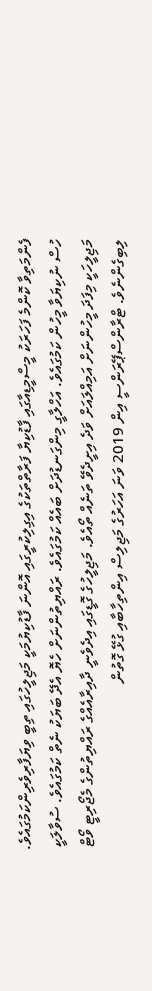ފެންމަތިވާ ކޮންމެ ފަހަރަކު މީސްމީޑިއާގައި ފާޑުކިޔާ ފަރާތްތަކުގެ އިގިލިކުރީގައި އޮންނަ ފާޑުކިޔުމަކީ މަޖިލީހުގައި ތިބީ ވިޔަފާރިވެރިންކަމުގައެވެ. ހުސް ނުކިޔަވާ މީހުން ކަމުގައެވެ. އަހްލާގީ މިންގަނޑުދަށް ބައެއް ކަމުގައެވެ. ރައްޔިތުންނަށް ހެޔޮ އެދޭ ބަޔަކު ނެތް ކަމުގައެވެ. ސުވާލަކީ މަޖިލީހަކީ މިފަދަ މީހުންނަށް އަމިއްލައަށް ވަދެ އިށީދެވޭ ތަނެއް ތޯއެވެ. މަޖިލީހުގެ ގޮޑީގައި އިދެވެނީ ދާއިރާއެއްގެ ރައްޔިތުންގެ މެޖޯރިޓީ ވޯޓް ލިބިގެންނެވެ. ޓްރާންސްޕޭރަންސީ އިން 2019 ވަނަ އަހަރުގެ މަޖިލިސް އިންތިހާބާއި ގުޅޭ ގޮތުން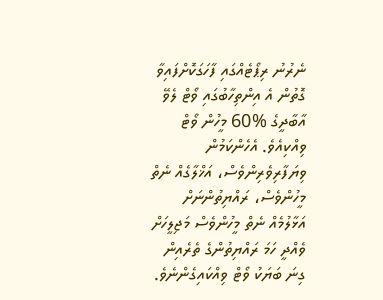ނެރުނު ރިޕޯޓެއްގައި ފާހަގަކޮށްފައިވާ ގޮތުން އެ އިންތިހާބުގައި ވޯޓް ލެވޭ އާބާދީގެ %60 މީހުން ވޯޓް ވިއްކިއެވެ. އެހެންކަމުން ވިޔަފާރިވެރިންވެސް، އަޚްލާގެއް ނެތް މީހުންވެސް، ރައްޔިތުންނަށް އަޅާލުމެއް ނެތް މީހުންވެސް މަޖިލީހަށް ވެއްދީ ހަމަ ރައްޔިތުންގެ ތެރެއިން ގިނަ ބަޔަކު ވޯޓް ވިއްކައިގެންނެވެ.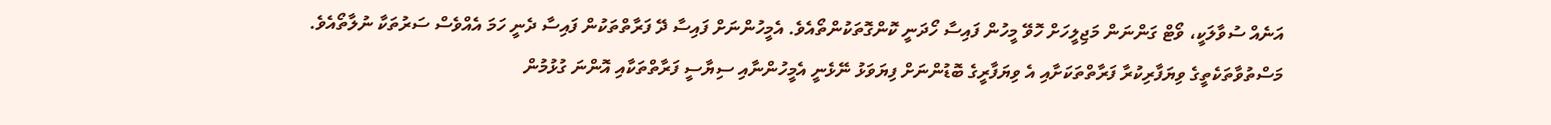އަނެއް ސުވާލަކީ، ވޯޓް ގަންނަން މަޖިލީހަށް ހޮވޭ މީހުން ފައިސާ ހޯދަނީ ކޮންގޮތަކުންތޯއެވެ. އެމީހުންނަށް ފައިސާ ދޭ ފަރާތްތަކުން ފައިސާ ދެނީ ހަމަ އެއްވެސް ސަރުތަކާ ނުލާތޯއެވެ.
މަސްތުވާތަކެތީގެ ވިޔަފާރިކުރާ ފަރާތްތަކަށާއި އެ ވިޔަފާރީގެ ބޮޑުންނަށް ފިޔަވަޅު ނޭޅެނީ އެމީހުންނާއި ސިޔާސީ ފަރާތްތަކާއި އޮންނަ ގުޅުމުން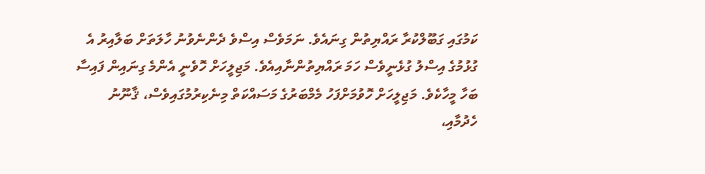ކަމުގައި ގަބޫލްކުރާ ރައްޔިތުން ގިނައެވެ. ނަމަވެސް އިސްވެ ދެންނެވުނު ހާލަތަށް ބަލާއިރު އެ ގުޅުމުގެ އިސްލު ގުޅެނީވެސް ހަމަ ރައްޔިތުންނާއިއެވެ. މަޖިލީހަށް ހޮވެނީ އެންމެ ގިނައިން ފައިސާ ބަހާ މީހާކެވެ. މަޖިލީހަށް ހޮވުމަށްފަހު މެމްބަރުގެ މަސައްކަތް މިނެކިރުމުގައިވެސް، ޤާނޫނު ހެދުމާއި،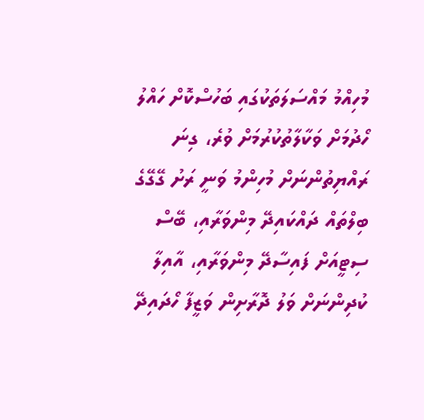މުހިއްމު މައްސަލަތަކުގައި ބަހުސްކޮށް ހައްލު ހޯދުމަށް ވަކާލާތުކުރުމަށް ވުރެ، ގިނަ ރައްޔިތުންނަށް މުހިންމު ވަނީ ރަށު ގޭގޭގެ ބިލްތައް ދައްކައިދޭ މިންވަރާއި، ބޭސް ސިޓީއަށް ފައިސާދޭ މިންވަރާއި، އާއިލާ ކުދިންނަށް ވަލު ދޮރާށިން ވަޒީފާ ހޯދައިދޭ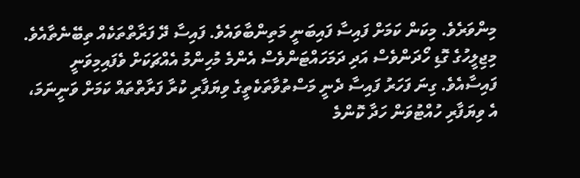މިންވަރެވެ. މިކަން ކަމަށް ފައިސާ ފައިބަނީ މަތިންބާވައެވެ. ފައިސާ ދޭ ފަރާތްތަކެއް ތިބޭނެތާއެވެ. މިޖިލީހުގެ ގޮޑި ހޯދަންވެސް އަދި ދަމަހައްޓަންވެސް އެންމެ މުހިންމު އެއްޗަކަށް ވެފައިމިވަނީ ފައިސާއެވެ. ގިނަ ފަހަރު ފައިސާ ދެނީ މަސްތުވާތަކެތީގެ ވިޔަފާރި ކުރާ ފަރާތްތައް ކަމަށް ވަނީނަމަ، އެ ވިޔަފާރި ހުއްޓުވަން ހަދާ ކޮންމެ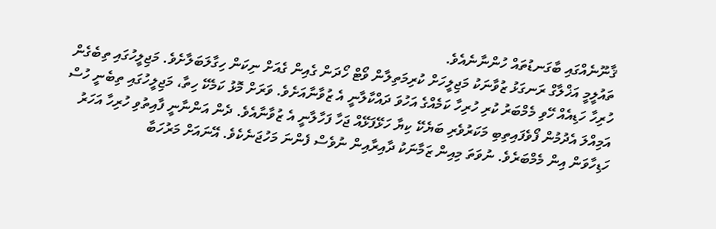ޤާނޫނެއްގައި ބާގަނޑުތައް ހުންނާނެއެވެ.
ތައުލީމީ އަޚްލާގް ރަނގަޅު ޒުވާނަކު މަޖިލީހަށް ކުރިމަތިލާން ވޯޓް ހޯދަން ގެއިން ގެއަށް ނިކަން ހިގާލަބަލާށެވެ. މަޖިލީހުގައި ތިބެގެން ހުރިހާ ހަޑިއެއް ހޭވި މެމްބަރު ކުރި ހުރިހާ ކަމެއްގެ އަހުވަ ދައްކާލާނީ އެ ޒުވާނާއަށެވެ. ވަރަށް މޮޅު ކަމެކޭ ހިތާ، މަޖިލީހުގައި ތިބެނީ ހުސް އަމިއްލަ އެދުމުން ފޯވެފައިތިބި މަކަރުވެރި ބަޔެކޭ ކިޔާ ހަޅޭފަޅޭއް ޖަހާ ފަހާލާނީ އެ ޒުވާނާއެވެ. ދެން އަންނާނީ ފާއިތުވި ހުރިހާ އަހަރު ހަޑިހާވަން އިން މެމްބަރެވެ. ނުވަތަ މިއިން ޒަމާނަކު ދާއިރާއިން ނުވެސް ފެންނަ މަހުޖަނެކެވެ. އޭނައަށް މަރުހަބާ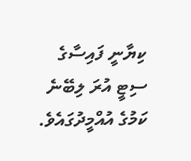ކިޔާނީ ފައިސާގެ ސިޓީ އުރަ ލިބޭނެ ކަމުގެ އުއްމީދުގައެވެ.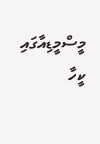މީސްމީޑިއާގައި ކީހާ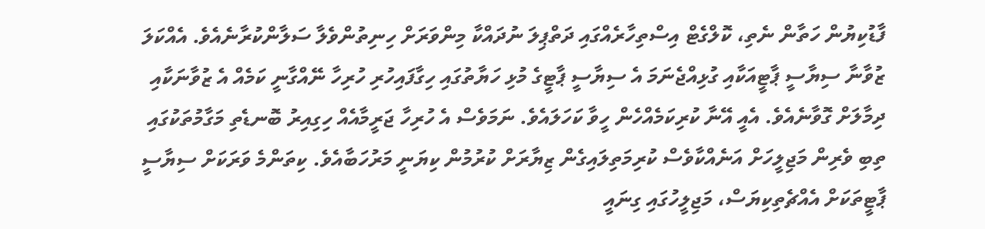ފާޑުކިޔުން ހަތާން ނެތި، ކޮލްގެޓް އިސްތިހާރެއްގައި ދަތްޕިލަ ނުދައްކާ މިންވަރަށް ހިނިތުންވެލާ ސަލާންކުރާނެއެވެ. އެއްކަލަ ޒުވާނާ ސިޔާސީ ޕާޓީއަކާއި ގުޅިއްޖެނަމަ އެ ސިޔާސީ ޕާޓީގެ މުޅި ހަޔާތުގައި ހިގާފައިހުރި ހުރިހާ ނޭއްގާނީ ކަމެއް އެ ޒުވާނަކާއި ދިމާލަށް ގޮވާނެއެވެ. އެއީ އޭނާ ކުރިކަމެއްހެން ހީވާ ކަހަލައެވެ. ނަމަވެސް އެ ހުރިހާ ޖަރީމާއެއް ހިގިއިރު ބޮނޑެތި މަގާމުތަކުގައި ތިބި ވެރިން މަޖިލީހަށް އަނެއްކާވެސް ކުރިމަތިލައިގެން ޒިޔާރަށް ކުރުމުން ކިޔަނީ މަރުހަބާއެވެ. ކިތަންމެ ވަރަކަށް ސިޔާސީ ޕާޓީތަކަށް އެއްޗެތިކިޔަސް، މަޖިލީހުގައި ގިނައީ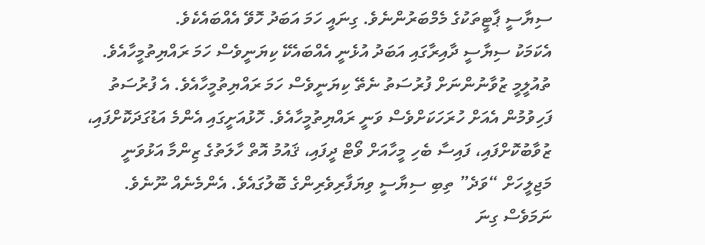ސިޔާސީ ޕާޓީތަކުގެ މެމްބަރުންނެވެ. ގިނައީ ހަމަ އަބަދު ހޮވޭ އެއްބައެކެވެ.
އެކަމަކު ސިޔާސީ ދާއިރާގައި އަބަދު އުޅެނީ އެއްބައެކޭ ކިޔަނީވެސް ހަމަ ރައްޔިތުމީހާއެވެ. ތުއުލީމީ ޒުވާނުންނަށް ފުރުސަތު ނެތޭ ކިޔަނީވެސް ހަމަ ރައްޔިތުމީހާއެވެ. އެ ފުރުސަތު ފަހިވުމުން އެއަށް ހުރަހަކަށްވެސް ވަނީ ރައްޔިތުމީހާއެވެ. ހޮޅުއަށީގައި އެންމެ އަޑުގަދަކޮށްފައި، ޒުވާބުކޮށްފައި، ފައިސާ ބެހި މީހާއަށް ވޯޓް ދީފައި، ޤައުމު އޮތް ހާލަތުގެ ޒިންމާ އަޅުވަނީ މަޖިލީހަށް “ވަދެ” ތިބި ސިޔާސީ ވިޔަފާރިވެރިންގެ ބޮލުގައެވެ. އެންމެނެއް ނޫނެވެ. ނަމަވެސް ގިނަ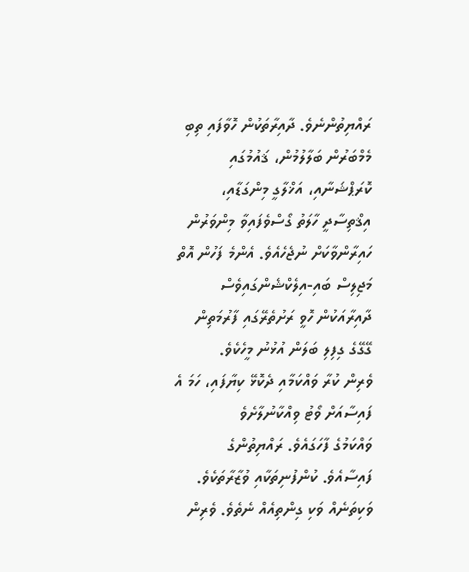ރައްޔިތުންނެވެ. ދާއިރާތަކުން ހޮވާފައި ތިބި މެމްބަރުން ބަލާލުމުން، ޤައުމުގައި ކޮރަޕްޝަނާއި، އަޚްލާގީ މިންގަޑާއި، އިޤްތިސާދީ ހާލަތު ގޯސްވެފައިވާ މިންވަރުން ހައިރާންވާކަށް ނުޖެހެއެވެ. އެންމެ ފަހުން އޮތް މަޖިލިސް ބައި-އިލެކްޝެންގައިވެސް ދާއިރާއަކުން ހޮވީ ރަށުތެރޭގައި ފާރުމަތިން ގޭގޭގެ ގިފިލި ބަލަން އުޅުނު މީހެކެވެ.
ވެރިން ކުރާ ވައްކަމާއި ދެކޮޅޭ ކިޔާފައި، ހަމަ އެ ފައިސާއަށް ވޯޓު ވިއްކާނުލާށެވެ
ވައްކަމުގެ ފާހަގައެވެ. ރައްޔިތުންގެ ފައިސާއެވެ. ކުންފުނިތަކާއި ވުޒާރާތަކެވެ. ވަކިތަނެއް ވަކި ގިންތިއެއް ނެތެވެ. ވެރިން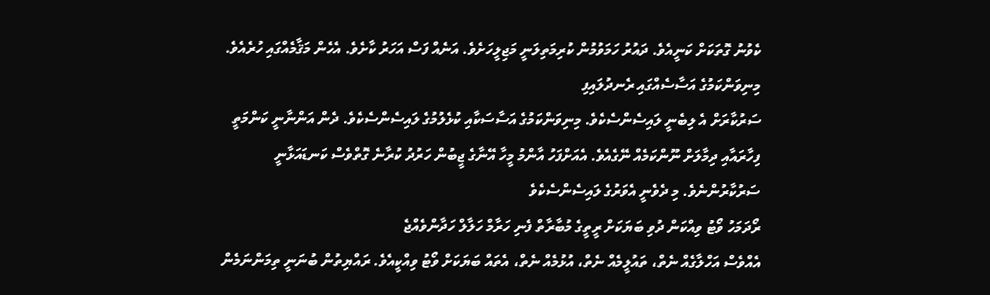ކެވުނު ގޮތަކަށް ކަނީއެވެ. ދައުރު ހަމަވުމުން ކުރިމަތިލަނީ މަޖިލީހަށެވެ. އަނެއް ފަސް އަހަރު ކާށެވެ. އެހެން މަޤާމެއްގައި ހުރެއެވެ.
މިނިވަންކަމުގެ އަސާސެއްގައި ރެނދުލައިފި
ސަރުކާރަށް އެ ލިބެނީ ލައިސެންސެކެވެ. މިނިވަންކަމުގެ އަސާސަކާއި ކުޅެލުމުގެ ލައިސެންސެކެވެ. ދެން އަންނާނީ ކަންމަތީ ފިހާރައާއި ދިމާލަށް ނޫންކަމެއް ނޭގެއެވެ. އެއަށްފަހު އާންމު މީހާ އޭނާގެ ޖީބުން ހަރުދު ކުރާނެ ގޮތްވެސް ކަނޑައަޅާނީ ސަރުކާރުންނެވެ. މި ދެވެނީ އެވަރުގެ ލައިސެންސެކެވެ
ރޯދަމަހު ވޯޓު ވިއްކަން ދުވި ބަޔަކަށް ރީތީގެ މުބާރާތް ފެނި ހަރާމް ހަލާލް ހަދާންވެއްޖެ
އެއްވެސް އަހްލާގެއް ނެތް، ތައުލީމެއް ނެތް، އުޅުމެއް ނެތް، އެތައް ބަޔަކަށް ވޯޓު ވިއްކީއެވެ. ރައްޔިތުން ބުނަނީ ތިމަންނަމެން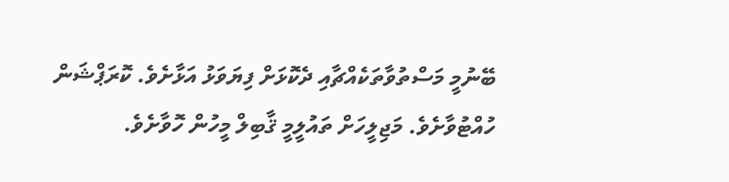ބޭނުމީ މަސްތުވާތަކެއްޗާއި ދެކޮޅަށް ފިޔަވަޅު އަޅާށެވެ. ކޮރަޕްޝަން ހުއްޓުވާށެވެ. މަޖިލީހަށް ތައުލީމީ ޤާބިލް މީހުން ހޮވާށެވެ.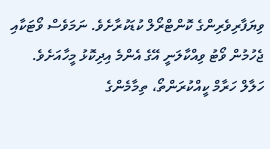ވިޔަފާރިވެރިންގެ ކޮންޓްރޯލް ކުޑަކުރާށެވެ. ނަމަވެސް ވޯޓަކާއި ޖެހުމުން ވޯޓު ވިއްކާލަނީ އޭގެ އެންމެ އިދިކޮޅު މީހާއަށެވެ. ހަލާލް ހަރާމް ކީއްކުރަންތޯ، ތިމާމެންގެ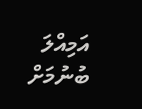އަމިއްލަ ބުނުމަށް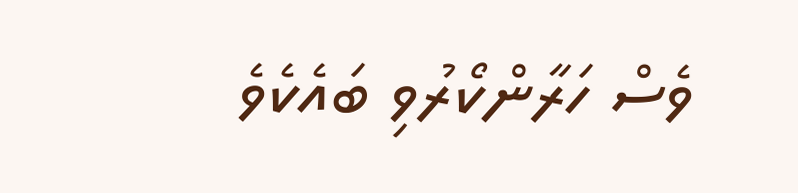ވެސް ހަރާންކޯރުވި ބައެކެވެ